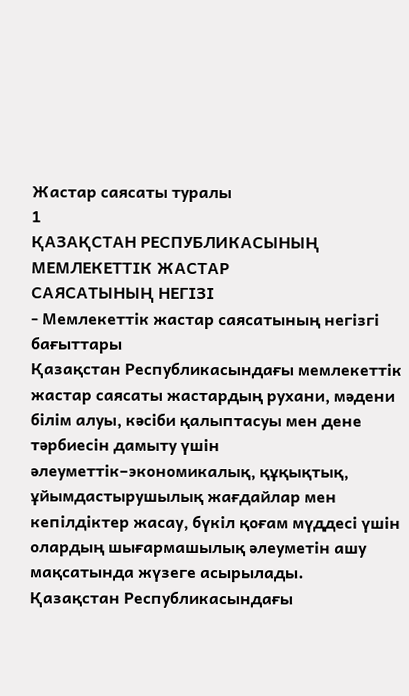Жастар саясаты туралы
1
ҚАЗАҚСТАН РЕСПУБЛИКАСЫНЫҢ
МЕМЛЕКЕТТІК ЖАСТАР
САЯСАТЫНЫҢ НЕГІЗІ
- Мемлекеттік жастар саясатының негізгі бағыттары
Қазақстан Республикасындағы мемлекеттік жастар саясаты жастардың рухани, мәдени білім алуы, кәсіби қалыптасуы мен дене тәрбиесін дамыту үшін әлеуметтік–экономикалық, құқықтық, ұйымдастырушылық жағдайлар мен кепілдіктер жасау, бүкіл қоғам мүддесі үшін олардың шығармашылық әлеуметін ашу мақсатында жүзеге асырылады.
Қазақстан Республикасындағы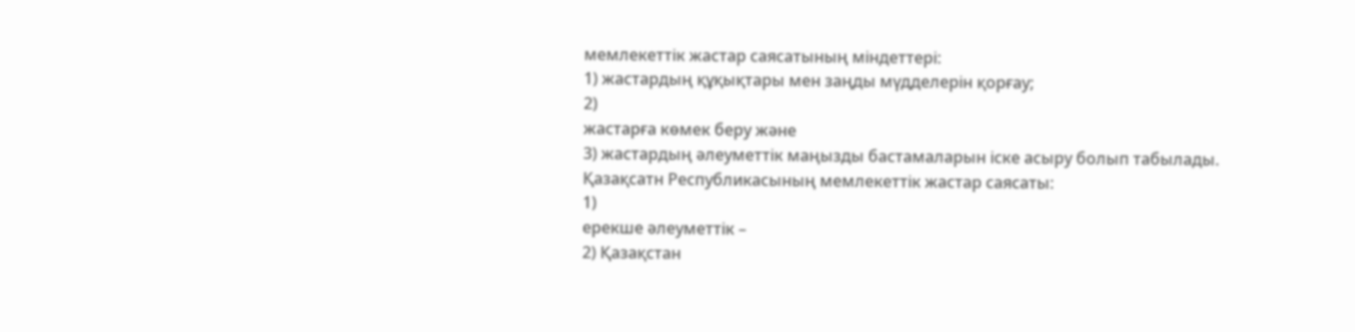мемлекеттік жастар саясатының міндеттері:
1) жастардың құқықтары мен заңды мүдделерін қорғау;
2)
жастарға көмек беру және
3) жастардың әлеуметтік маңызды бастамаларын іске асыру болып табылады.
Қазақсатн Республикасының мемлекеттік жастар саясаты:
1)
ерекше әлеуметтік –
2) Қазақстан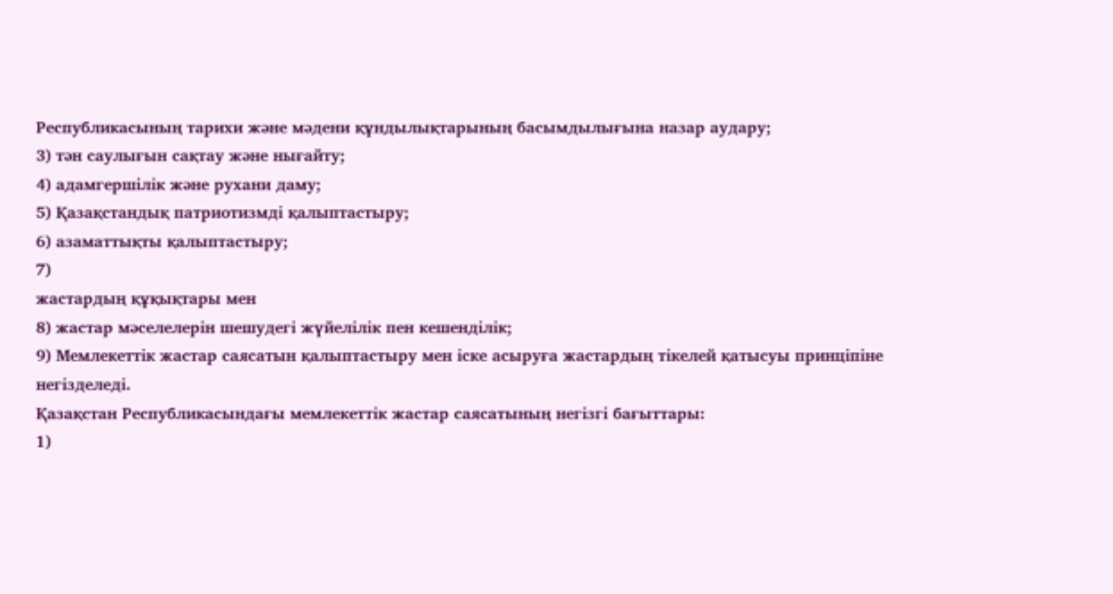Республикасының тарихи және мәдени құндылықтарының басымдылығына назар аудару;
3) тән саулығын сақтау және нығайту;
4) адамгершілік және рухани даму;
5) Қазақстандық патриотизмді қалыптастыру;
6) азаматтықты қалыптастыру;
7)
жастардың құқықтары мен
8) жастар мәселелерін шешудегі жүйелілік пен кешенділік;
9) Мемлекеттік жастар саясатын қалыптастыру мен іске асыруға жастардың тікелей қатысуы принціпіне негізделеді.
Қазақстан Республикасындағы мемлекеттік жастар саясатының негізгі бағыттары:
1)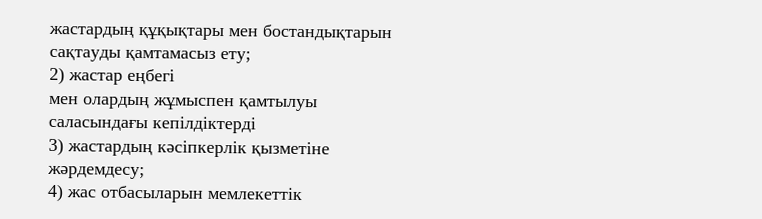жастардың құқықтары мен бостандықтарын сақтауды қамтамасыз ету;
2) жастар еңбегі
мен олардың жұмыспен қамтылуы
саласындағы кепілдіктерді
3) жастардың кәсіпкерлік қызметіне жәрдемдесу;
4) жас отбасыларын мемлекеттік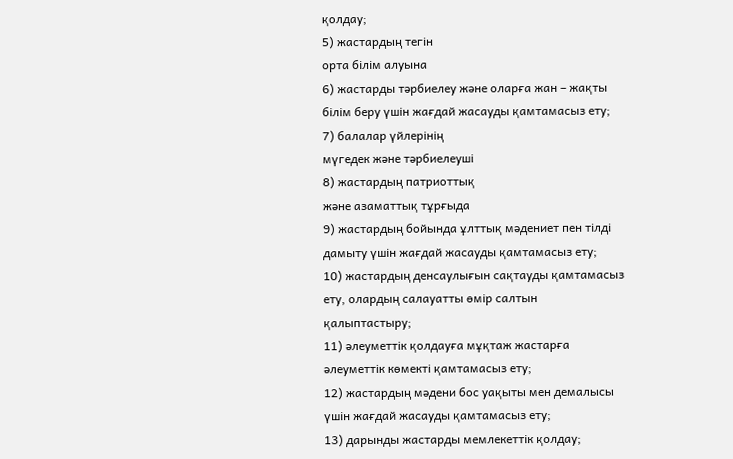қолдау;
5) жастардың тегін
орта білім алуына
6) жастарды тәрбиелеу және оларға жан – жақты білім беру үшін жағдай жасауды қамтамасыз ету;
7) балалар үйлерінің
мүгедек және тәрбиелеуші
8) жастардың патриоттық
және азаматтық тұрғыда
9) жастардың бойында ұлттық мәдениет пен тілді дамыту үшін жағдай жасауды қамтамасыз ету;
10) жастардың денсаулығын сақтауды қамтамасыз ету, олардың салауатты өмір салтын қалыптастыру;
11) әлеуметтік қолдауға мұқтаж жастарға әлеуметтік көмекті қамтамасыз ету;
12) жастардың мәдени бос уақыты мен демалысы үшін жағдай жасауды қамтамасыз ету;
13) дарынды жастарды мемлекеттік қолдау;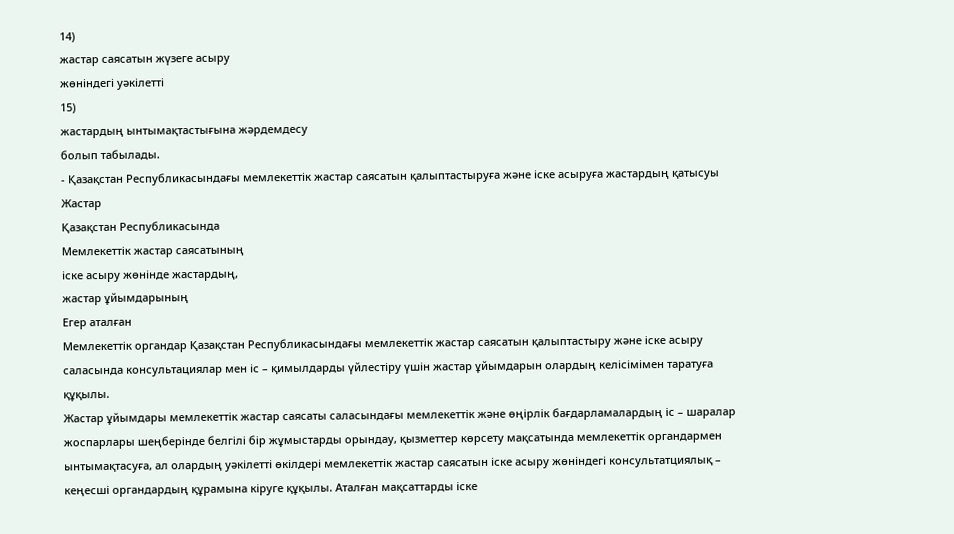14)
жастар саясатын жүзеге асыру
жөніндегі уәкілетті
15)
жастардың ынтымақтастығына жәрдемдесу
болып табылады.
- Қазақстан Республикасындағы мемлекеттік жастар саясатын қалыптастыруға және іске асыруға жастардың қатысуы
Жастар
Қазақстан Республикасында
Мемлекеттік жастар саясатының
іске асыру жөнінде жастардың,
жастар ұйымдарының
Егер аталған
Мемлекеттік органдар Қазақстан Республикасындағы мемлекеттік жастар саясатын қалыптастыру және іске асыру саласында консультациялар мен іс – қимылдарды үйлестіру үшін жастар ұйымдарын олардың келісімімен таратуға құқылы.
Жастар ұйымдары мемлекеттік жастар саясаты саласындағы мемлекеттік және өңірлік бағдарламалардың іс – шаралар жоспарлары шеңберінде белгілі бір жұмыстарды орындау, қызметтер көрсету мақсатында мемлекеттік органдармен ынтымақтасуға, ал олардың уәкілетті өкілдері мемлекеттік жастар саясатын іске асыру жөніндегі консультатциялық – кеңесші органдардың құрамына кіруге құқылы. Аталған мақсаттарды іске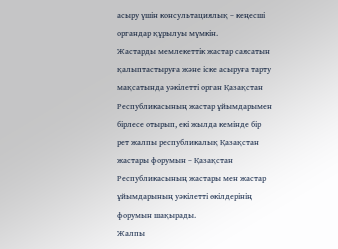асыру үшін консультациялық – кеңесші органдар құрылуы мүмкін.
Жастарды мемлекеттік жастар саясатын қалыптастыруға және іске асыруға тарту мақсатында уәкілетті орган Қазақстан Республикасының жастар ұйымдарымен бірлесе отырып, екі жылда кемінде бір рет жалпы республикалық Қазақстан жастары форумын – Қазақстан Республикасының жастары мен жастар ұйымдарының уәкілетті өкілдерінің форумын шақырады.
Жалпы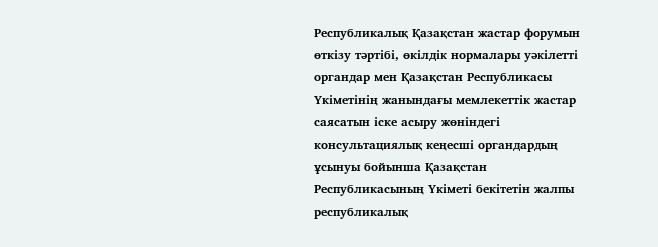Республикалық Қазақстан жастар форумын өткізу тәртібі, өкілдік нормалары уәкілетті органдар мен Қазақстан Республикасы Үкіметінің жанындағы мемлекеттік жастар саясатын іске асыру жөніндегі консультациялық кеңесші органдардың ұсынуы бойынша Қазақстан Республикасының Үкіметі бекітетін жалпы республикалық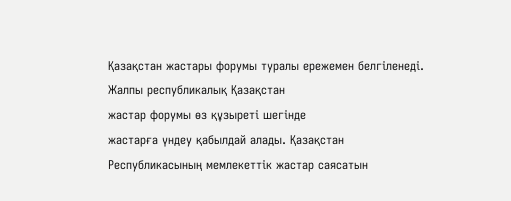Қазақстан жастары форумы туралы ережемен белгіленеді.
Жалпы республикалық Қазақстан
жастар форумы өз құзыреті шегінде
жастарға үндеу қабылдай алады. Қазақстан
Республикасының мемлекеттік жастар саясатын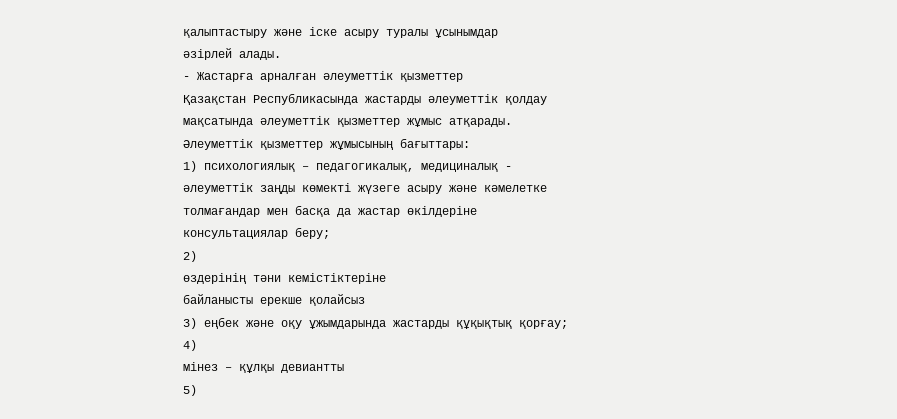қалыптастыру және іске асыру туралы ұсынымдар
әзірлей алады.
- Жастарға арналған әлеуметтік қызметтер
Қазақстан Республикасында жастарды әлеуметтік қолдау мақсатында әлеуметтік қызметтер жұмыс атқарады.
Әлеуметтік қызметтер жұмысының бағыттары:
1) психологиялық – педагогикалық, медициналық - әлеуметтік заңды көмекті жүзеге асыру және кәмелетке толмағандар мен басқа да жастар өкілдеріне консультациялар беру;
2)
өздерінің тәни кемістіктеріне
байланысты ерекше қолайсыз
3) еңбек және оқу ұжымдарында жастарды құқықтық қорғау;
4)
мінез – құлқы девиантты
5)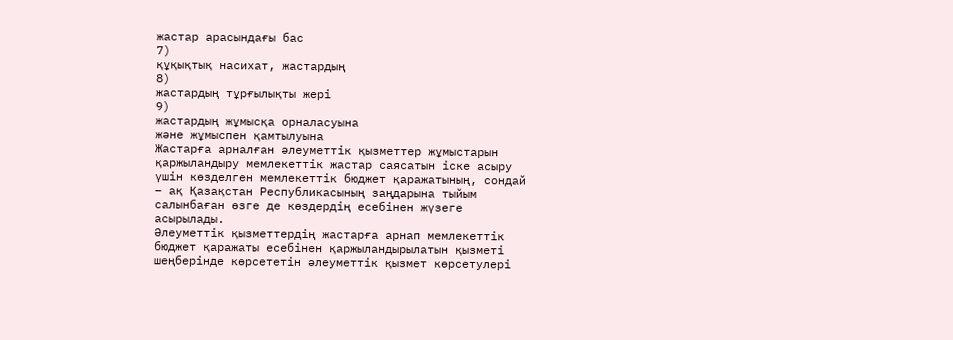жастар арасындағы бас
7)
құқықтық насихат, жастардың
8)
жастардың тұрғылықты жері
9)
жастардың жұмысқа орналасуына
және жұмыспен қамтылуына
Жастарға арналған әлеуметтік қызметтер жұмыстарын қаржыландыру мемлекеттік жастар саясатын іске асыру үшін көзделген мемлекеттік бюджет қаражатының, сондай – ақ Қазақстан Республикасының заңдарына тыйым салынбаған өзге де көздердің есебінен жүзеге асырылады.
Әлеуметтік қызметтердің жастарға арнап мемлекеттік бюджет қаражаты есебінен қаржыландырылатын қызметі шеңберінде көрсететін әлеуметтік қызмет көрсетулері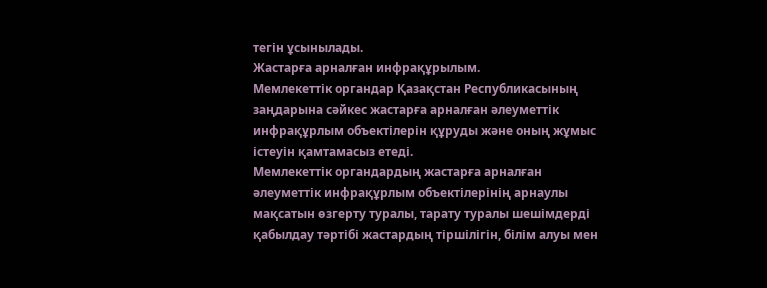тегін ұсынылады.
Жастарға арналған инфрақұрылым.
Мемлекеттік органдар Қазақстан Республикасының заңдарына сәйкес жастарға арналған әлеуметтік инфрақұрлым объектілерін құруды және оның жұмыс істеуін қамтамасыз етеді.
Мемлекеттік органдардың жастарға арналған әлеуметтік инфрақұрлым объектілерінің арнаулы мақсатын өзгерту туралы, тарату туралы шешімдерді қабылдау тәртібі жастардың тіршілігін, білім алуы мен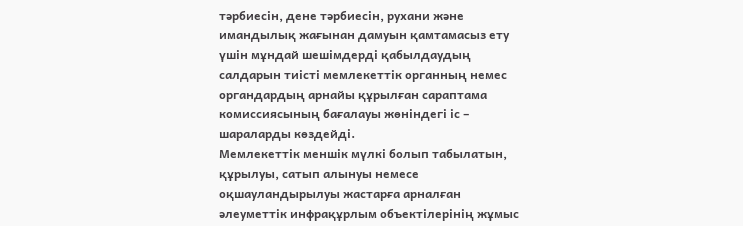тәрбиесін, дене тәрбиесін, рухани және имандылық жағынан дамуын қамтамасыз ету үшін мұндай шешімдерді қабылдаудың салдарын тиісті мемлекеттік органның немес органдардың арнайы құрылған сараптама комиссиясының бағалауы жөніндегі іс – шараларды көздейді.
Мемлекеттік меншік мүлкі болып табылатын, құрылуы, сатып алынуы немесе оқшауландырылуы жастарға арналған әлеуметтік инфрақұрлым объектілерінің жұмыс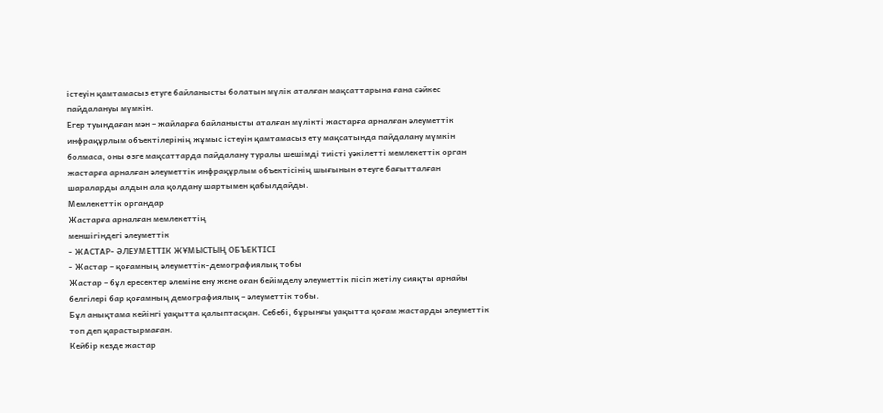істеуін қамтамасыз етуге байланысты болатын мүлік аталған мақсаттарына ғана сәйкес пайдалануы мүмкін.
Егер туындаған мән – жайларға байланысты аталған мүлікті жастарға арналған әлеуметтік инфрақұрлым объектілерінің жұмыс істеуін қамтамасыз ету мақсатында пайдалану мүмкін болмаса, оны өзге мақсаттарда пайдалану туралы шешімді тиісті уәкілетті мемлекеттік орган жастарға арналған әлеуметтік инфрақұрлым объектісінің шығынын өтеуге бағытталған шараларды алдын ала қолдану шартымен қабылдайды.
Мемлекеттік органдар
Жастарға арналған мемлекеттің
меншігіндегі әлеуметтік
- ЖАСТАР- ӘЛЕУМЕТТІК ЖҰМЫСТЫҢ ОБЪЕКТІСІ
- Жастар – қоғамның әлеуметтік-демографиялық тобы
Жастар – бұл ересектер әлеміне ену жєне оған бейімделу әлеуметтік пісіп жетілу сияқты арнайы белгілері бар қоғамның демографиялық – әлеуметтік тобы.
Бұл анықтама кейінгі уақытта қалыптасқан. Себебі, бұрынғы уақытта қоғам жастарды әлеуметтік топ деп қарастырмаған.
Кейбір кезде жастар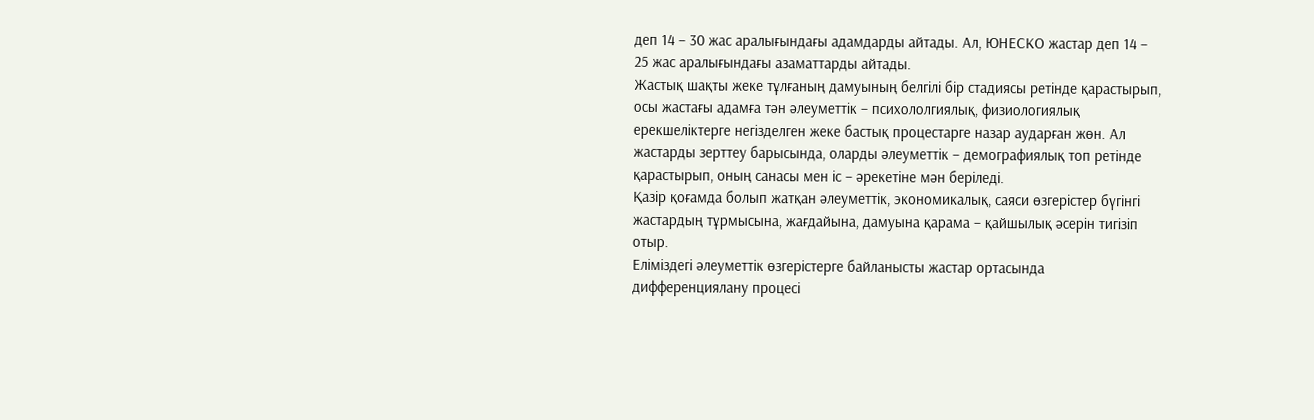деп 14 – 30 жас аралығындағы адамдарды айтады. Ал, ЮНЕСКО жастар деп 14 – 25 жас аралығындағы азаматтарды айтады.
Жастық шақты жеке тұлғаның дамуының белгілі бір стадиясы ретінде қарастырып, осы жастағы адамға тән әлеуметтік – психололгиялық, физиологиялық ерекшеліктерге негізделген жеке бастық процестарге назар аударған жөн. Ал жастарды зерттеу барысында, оларды әлеуметтік – демографиялық топ ретінде қарастырып, оның санасы мен іс – әрекетіне мән беріледі.
Қазір қоғамда болып жатқан әлеуметтік, экономикалық, саяси өзгерістер бүгінгі жастардың тұрмысына, жағдайына, дамуына қарама – қайшылық әсерін тигізіп отыр.
Еліміздегі әлеуметтік өзгерістерге байланысты жастар ортасында дифференциялану процесі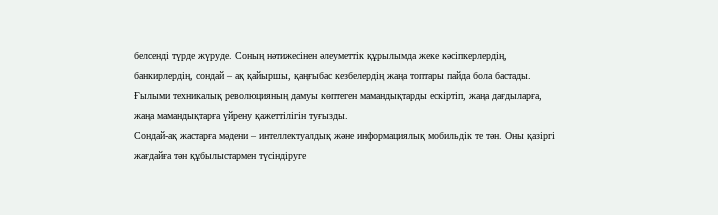белсенді түрде жүруде. Соның нәтижесінен әлеуметтік құрылымда жеке кәсіпкерлердің, банкирлердің, сондай – ақ қайыршы, қаңғыбас кезбелердің жаңа топтары пайда бола бастады. Ғылыми техникалық революцияның дамуы көптеген мамандықтарды ескіртіп, жаңа дағдыларға, жаңа мамандықтарға үйрену қажеттілігін туғызды.
Сондай-ақ жастарға мәдени – интеллектуалдық және информациялық мобильдік те тән. Оны қазіргі жағдайға тән құбылыстармен түсіндіруге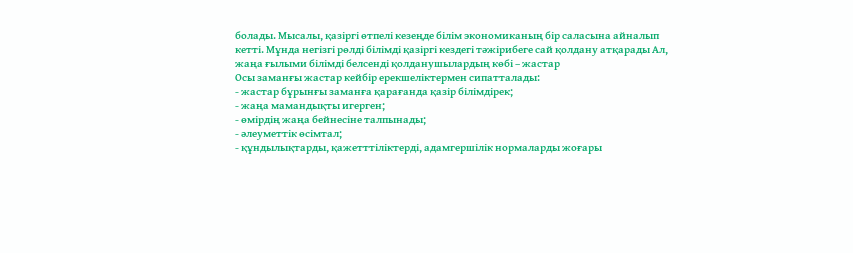болады. Мысалы, қазіргі өтпелі кезеңде білім экономиканың бір саласына айналып кетті. Мұнда негізгі рөлді білімді қазіргі кездегі тәжірибеге сай қолдану атқарады Ал, жаңа ғылыми білімді белсенді қолданушылардың көбі – жастар
Осы заманғы жастар кейбір ерекшеліктермен сипатталады:
- жастар бұрынғы заманға қарағанда қазір білімдірек;
- жаңа мамандықты игерген;
- өмірдің жаңа бейнесіне талпынады;
- әлеуметтік өсімтал;
- құндылықтарды, қажетттіліктерді, адамгершілік нормаларды жоғары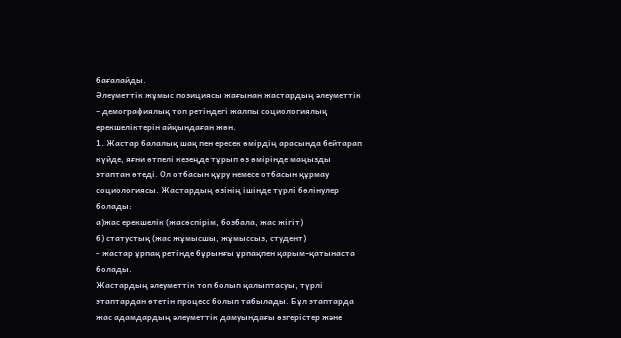бағалайды.
Әлеуметтік жұмыс позициясы жағынан жастардың әлеуметтік – демографиялық топ ретіндегі жалпы социологиялық ерекшеліктерін айқындаған жөн.
1. Жастар балалық шақ пен ересек өмірдің арасында бейтарап күйде, яғни өтпелі кезеңде тұрып өз өмірінде маңызды этаптан өтеді. Ол отбасын құру немесе отбасын құрмау социологиясы. Жастардың өзінің ішінде түрлі бөлінулер болады:
а)жас ерекшелік (жасөспірім, бозбала, жас жігіт)
б) статустық (жас жұмысшы, жұмыссыз, студент)
- жастар ұрпақ ретінде бұрынғы ұрпақпен қарым–қатынаста болады.
Жастардың әлеуметтік топ болып қалыптасуы, түрлі этаптардан өтетін процесс болып табылады. Бұл этаптарда жас адамдардың әлеуметтік дамуындағы өзгерістер және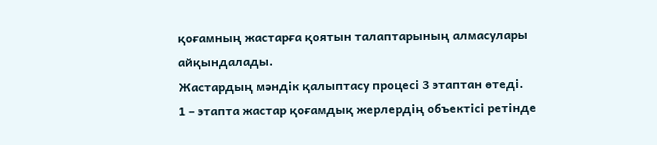қоғамның жастарға қоятын талаптарының алмасулары айқындалады.
Жастардың мәндік қалыптасу процесі 3 этаптан өтеді.
1 – этапта жастар қоғамдық жерлердің объектісі ретінде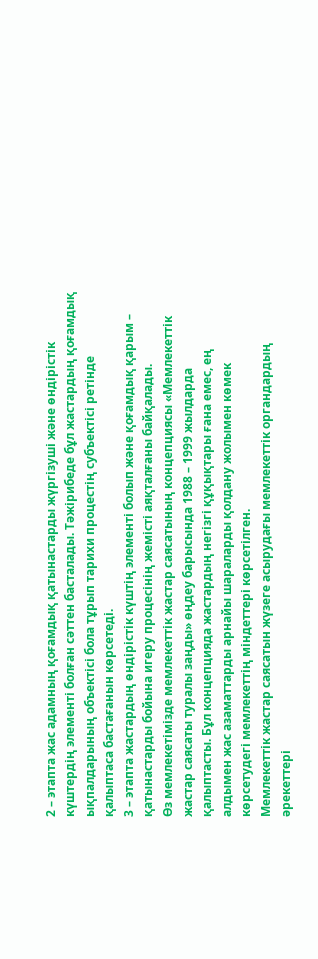2 – этапта жас адамның қоғамдық қатынастарды жүргізуші және өндірістік күштердің элементі болған сәттен басталады. Тәжірибеде бұл жастардың қоғамдық ықпалдарының объектісі бола тұрып тарихи процестің субъектісі ретінде қалыптаса бастағанын көрсетеді.
3 – этапта жастардың өндірістік күштің элементі болып және қоғамдық қарым – қатынастарды бойына игеру процесінің жемісті аяқталғаны байқалады.
Өз мемлекетімізде мемлекеттік жастар саясатының концепциясы «Мемлекеттік жастар саясаты туралы заңды» өңдеу барысында 1988 – 1999 жылдарда қалыптасты. Бұл концепцияда жастардың негізгі құқықтары ғана емес, ең алдымен жас азаматтарды арнайы шараларды қолдану жолымен көмек көрсетудегі мемлекеттің міндеттері көрсетілген.
Мемлекеттік жастар саясатын жүзеге асырудағы мемлекеттік органдардың әрекеттері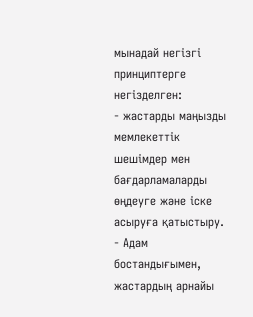мынадай негізгі принциптерге негізделген:
- жастарды маңызды мемлекеттік шешімдер мен бағдарламаларды өңдеуге және іске асыруға қатыстыру.
- Адам бостандығымен, жастардың арнайы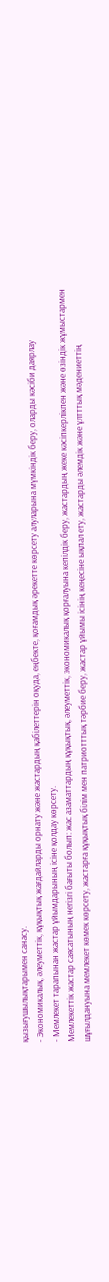қызығушылықтарымен санасу.
- Экономикалық, әлеуметтік, құқықтық жағдайларды орнату және жастардың қабілеттерін оқуда, еңбекте, қоғамдық әрекетте көрсету алуларына мүмкіндік беру, оларды кәсіби даярлау
- Мемлекет тарапынан жастар ұйымдарының ісіне қолдау көрсету.
Мемлекеттік жастар саясатының негізгі бағыты болып: жас азаматтардың құқықтық, әлеуметтік, экономикалық қорғалуына кепілдік беру, жастардың жеке кәсіпкерлікпен және өзіндік жұмыстармен шұғылдануына мемлекет көмек көрсету, жастарға құқықтық білім мен патриотттық тәрбие беру, жастар ұйымы ісінің кеңесіне ықпал ету, жастарды әлемдік және ұлтттық мәдениеттің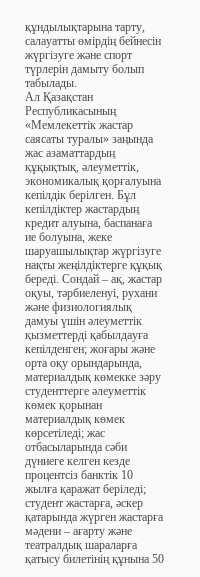құндылықтарына тарту, салауатты өмірдің бейнесін жүргізуге және спорт түрлерін дамыту болып табылады.
Ал Қазақстан Республикасының «Мемлекеттік жастар саясаты туралы» заңында жас азаматтардың құқықтық, әлеуметтік, экономикалық қорғалуына кепілдік берілген. Бұл кепілдіктер жастардың кредит алуына, баспанаға ие болуына, жеке шаруашылықтар жүргізуге нақты жеңілдіктерге құқық береді. Сондай – ақ, жастар оқуы, тәрбиеленуі, рухани және физиологиялық дамуы үшін әлеуметтік қызметтерді қабылдауға кепілденген; жоғары және орта оқу орындарында, материалдық көмекке зәру студенттерге әлеуметтік көмек қорынан материалдық көмек көрсетіледі; жас отбасыларында сәби дүниеге келген кезде процентсіз банктік 10 жылға қаражат беріледі; студент жастарға, әскер қатарында жүрген жастарға мәдени – ағарту және театралдық шараларға қатысу билетінің құнына 50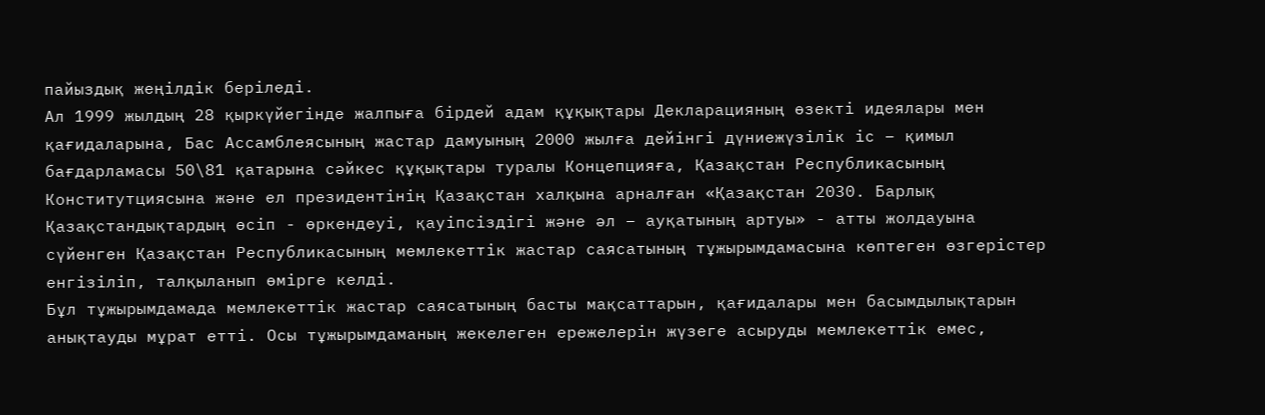пайыздық жеңілдік беріледі.
Ал 1999 жылдың 28 қыркүйегінде жалпыға бірдей адам құқықтары Декларацияның өзекті идеялары мен қағидаларына, Бас Ассамблеясының жастар дамуының 2000 жылға дейінгі дүниежүзілік іс – қимыл бағдарламасы 50\81 қатарына сәйкес құқықтары туралы Концепцияға, Қазақстан Республикасының Конститутциясына және ел президентінің Қазақстан халқына арналған «Қазақстан 2030. Барлық Қазақстандықтардың өсіп - өркендеуі, қауіпсіздігі және әл – ауқатының артуы» - атты жолдауына сүйенген Қазақстан Республикасының мемлекеттік жастар саясатының тұжырымдамасына көптеген өзгерістер енгізіліп, талқыланып өмірге келді.
Бұл тұжырымдамада мемлекеттік жастар саясатының басты мақсаттарын, қағидалары мен басымдылықтарын анықтауды мұрат етті. Осы тұжырымдаманың жекелеген ережелерін жүзеге асыруды мемлекеттік емес,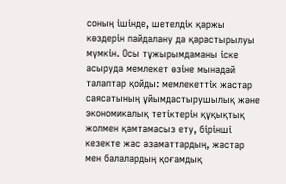соның ішінде, шетелдік қаржы көздерін пайдалану да қарастырылуы мүмкін. Осы тұжырымдаманы іске асыруда мемлекет өзіне мынадай талаптар қойды: мемлекеттік жастар саясатының ұйымдастырушылық және экономикалық тетіктерін құқықтық жолмен қамтамасыз ету, бірінші кезекте жас азаматтардың, жастар мен балалардың қоғамдық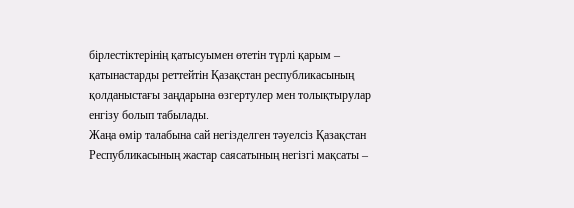бірлестіктерінің қатысуымен өтетін түрлі қарым – қатынастарды реттейтін Қазақстан республикасының қолданыстағы заңдарына өзгертулер мен толықтырулар енгізу болып табылады.
Жаңа өмір талабына сай негізделген тәуелсіз Қазақстан Республикасының жастар саясатының негізгі мақсаты –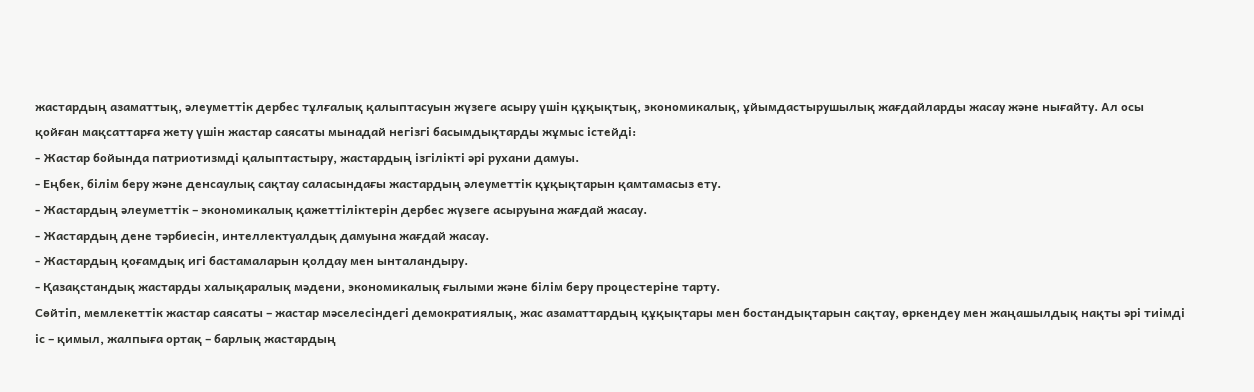жастардың азаматтық, әлеуметтік дербес тұлғалық қалыптасуын жүзеге асыру үшін құқықтық, экономикалық, ұйымдастырушылық жағдайларды жасау және нығайту. Ал осы қойған мақсаттарға жету үшін жастар саясаты мынадай негізгі басымдықтарды жұмыс істейді:
- Жастар бойында патриотизмді қалыптастыру, жастардың ізгілікті әрі рухани дамуы.
- Еңбек, білім беру және денсаулық сақтау саласындағы жастардың әлеуметтік құқықтарын қамтамасыз ету.
- Жастардың әлеуметтік – экономикалық қажеттіліктерін дербес жүзеге асыруына жағдай жасау.
- Жастардың дене тәрбиесін, интеллектуалдық дамуына жағдай жасау.
- Жастардың қоғамдық игі бастамаларын қолдау мен ынталандыру.
- Қазақстандық жастарды халықаралық мәдени, экономикалық ғылыми және білім беру процестеріне тарту.
Сөйтіп, мемлекеттік жастар саясаты – жастар мәселесіндегі демократиялық, жас азаматтардың құқықтары мен бостандықтарын сақтау, өркендеу мен жаңашылдық нақты әрі тиімді іс – қимыл, жалпыға ортақ – барлық жастардың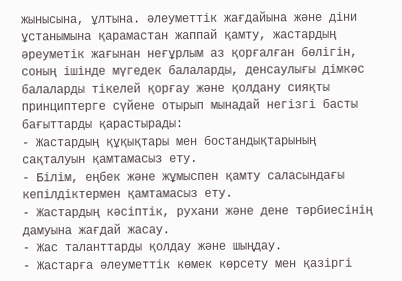жынысына, ұлтына. әлеуметтік жағдайына және діни ұстанымына қарамастан жаппай қамту, жастардың әреуметік жағынан неғұрлым аз қорғалған бөлігін, соның ішінде мүгедек балаларды, денсаулығы дімкәс балаларды тікелей қорғау және қолдану сияқты принциптерге сүйене отырып мынадай негізгі басты бағыттарды қарастырады:
- Жастардың құқықтары мен бостандықтарының сақталуын қамтамасыз ету.
- Білім, еңбек және жұмыспен қамту саласындағы кепілдіктермен қамтамасыз ету.
- Жастардың кәсіптік, рухани және дене тәрбиесінің дамуына жағдай жасау.
- Жас таланттарды қолдау және шыңдау.
- Жастарға әлеуметтік көмек көрсету мен қазіргі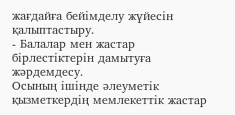жағдайға бейімделу жүйесін қалыптастыру.
- Балалар мен жастар бірлестіктерін дамытуға жәрдемдесу.
Осының ішінде әлеуметік қызметкердің мемлекеттік жастар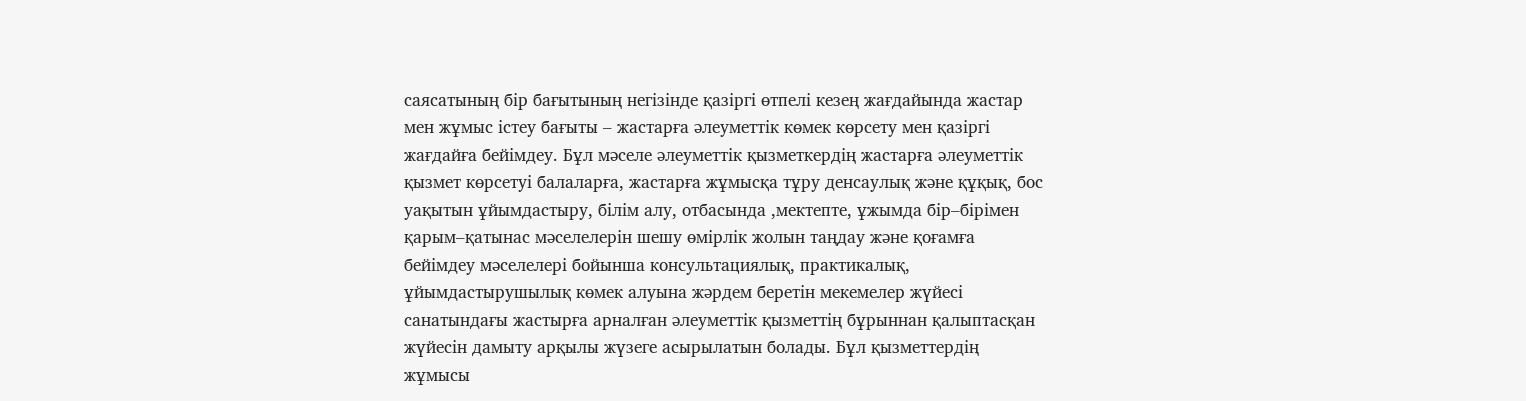саясатының бір бағытының негізінде қазіргі өтпелі кезең жағдайында жастар мен жұмыс істеу бағыты – жастарға әлеуметтік көмек көрсету мен қазіргі жағдайға бейімдеу. Бұл мәселе әлеуметтік қызметкердің жастарға әлеуметтік қызмет көрсетуі балаларға, жастарға жұмысқа тұру денсаулық және құқық, бос уақытын ұйымдастыру, білім алу, отбасында ,мектепте, ұжымда бір–бірімен қарым–қатынас мәселелерін шешу өмірлік жолын таңдау және қоғамға бейімдеу мәселелері бойынша консультациялық, практикалық, ұйымдастырушылық көмек алуына жәрдем беретін мекемелер жүйесі санатындағы жастырға арналған әлеуметтік қызметтің бұрыннан қалыптасқан жүйесін дамыту арқылы жүзеге асырылатын болады. Бұл қызметтердің жұмысы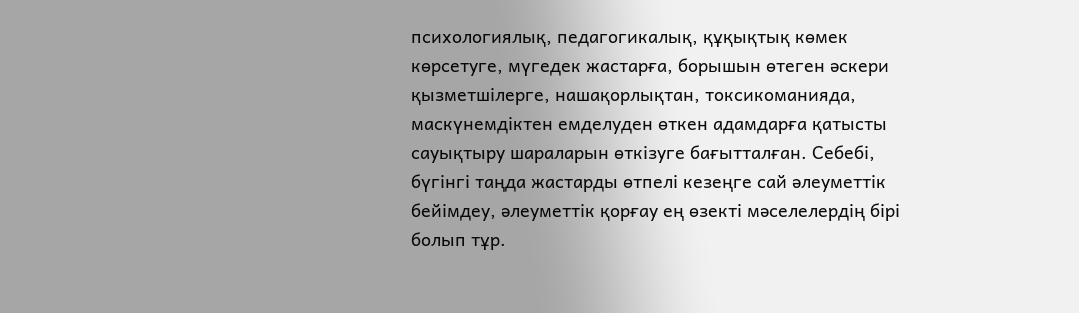психологиялық, педагогикалық, құқықтық көмек көрсетуге, мүгедек жастарға, борышын өтеген әскери қызметшілерге, нашақорлықтан, токсикоманияда, маскүнемдіктен емделуден өткен адамдарға қатысты сауықтыру шараларын өткізуге бағытталған. Себебі, бүгінгі таңда жастарды өтпелі кезеңге сай әлеуметтік бейімдеу, әлеуметтік қорғау ең өзекті мәселелердің бірі болып тұр.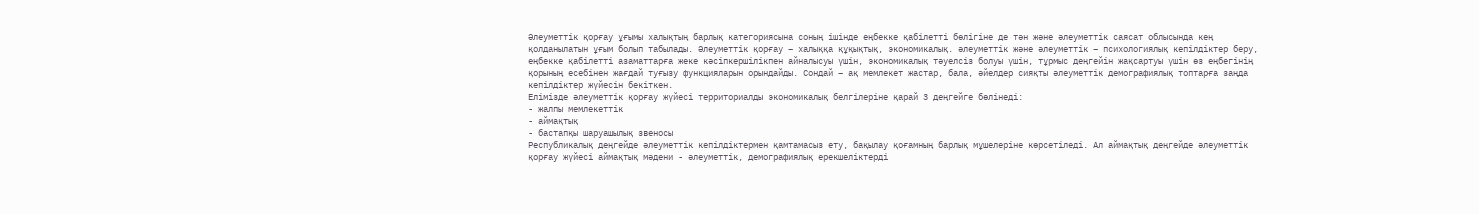Әлеуметтік қорғау ұғымы халықтың барлық категориясына соның ішінде еңбекке қабілетті бөлігіне де тән және әлеуметтік саясат облысында кең қолданылатын ұғым болып табылады. Әлеуметтік қорғау – халыққа құқықтық, экономикалық. әлеуметтік және әлеуметтік – психологиялық кепілдіктер беру, еңбекке қабілетті азаматтарға жеке кәсіпкершілікпен айналысуы үшін, экономикалық тәуелсіз болуы үшін, тұрмыс деңгейін жақсартуы үшін өз еңбегінің қорының есебінен жағдай туғызу функцияларын орындайды. Сондай – ақ мемлекет жастар, бала, әйелдер сияқты әлеуметтік демографиялық топтарға заңда кепілдіктер жүйесін бекіткен.
Елімізде әлеуметтік қорғау жүйесі территориалды экономикалық белгілеріне қарай 3 деңгейге бөлінеді:
- жалпы мемлекеттік
- аймақтық
- бастапқы шаруашылық звеносы
Республикалық деңгейде әлеуметтік кепілдіктермен қамтамасыз ету, бақылау қоғамның барлық мұшелеріне көрсетіледі. Ал аймақтық деңгейде әлеуметтік қорғау жүйесі аймақтық мәдени - әлеуметтік, демографиялық ерекшеліктерді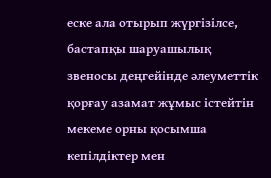еске ала отырып жүргізілсе, бастапқы шаруашылық звеносы деңгейінде әлеуметтік қорғау азамат жұмыс істейтін мекеме орны қосымша кепілдіктер мен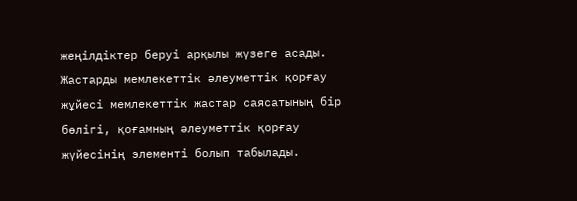жеңілдіктер беруі арқылы жүзеге асады.
Жастарды мемлекеттік әлеуметтік қорғау жұйесі мемлекеттік жастар саясатының бір бөлігі, қоғамның әлеуметтік қорғау жүйесінің элементі болып табылады.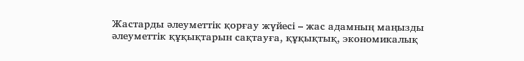Жастарды әлеуметтік қорғау жүйесі – жас адамның маңызды әлеуметтік құқықтарын сақтауға, құқықтық, экономикалық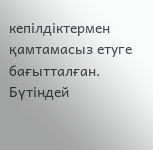кепілдіктермен қамтамасыз етуге бағытталған.
Бүтіндей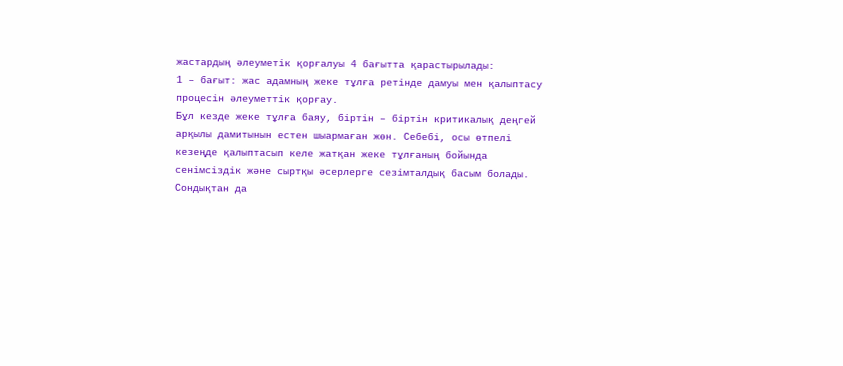жастардың әлеуметік қорғалуы 4 бағытта қарастырылады:
1 – бағыт: жас адамның жеке тұлға ретінде дамуы мен қалыптасу процесін әлеуметтік қорғау.
Бұл кезде жеке тұлға баяу, біртін – біртін критикалық деңгей арқылы дамитынын естен шыармаған жөн. Себебі, осы өтпелі кезеңде қалыптасып келе жатқан жеке тұлғаның бойында сенімсіздік және сыртқы әсерлерге сезімталдық басым болады.
Сондықтан да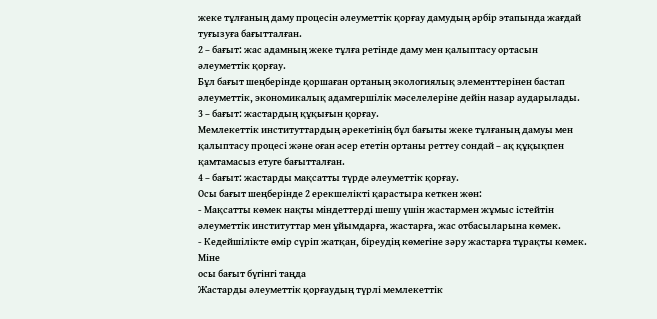жеке тұлғаның даму процесін әлеуметтік қорғау дамудың әрбір этапында жағдай туғызуға бағытталған.
2 – бағыт: жас адамның жеке тұлға ретінде даму мен қалыптасу ортасын әлеуметтік қорғау.
Бұл бағыт шеңберінде қоршаған ортаның экологиялық элементтерінен бастап әлеуметтік, экономикалық адамгершілік мәселелеріне дейін назар аударылады.
3 – бағыт: жастардың құқығын қорғау.
Мемлекеттік институттардың әрекетінің бұл бағыты жеке тұлғаның дамуы мен қалыптасу процесі және оған әсер ететін ортаны реттеу сондай – ақ құқықпен қамтамасыз етуге бағытталған.
4 – бағыт: жастарды мақсатты түрде әлеуметтік қорғау.
Осы бағыт шеңберінде 2 ерекшелікті қарастыра кеткен жөн:
- Мақсатты көмек нақты міндеттерді шешу үшін жастармен жұмыс істейтін әлеуметтік институттар мен ұйымдарға, жастарға, жас отбасыларына көмек.
- Кедейшілікте өмір сүріп жатқан, біреудің көмегіне зәру жастарға тұрақты көмек.
Міне
осы бағыт бүгінгі таңда
Жастарды әлеуметтік қорғаудың түрлі мемлекеттік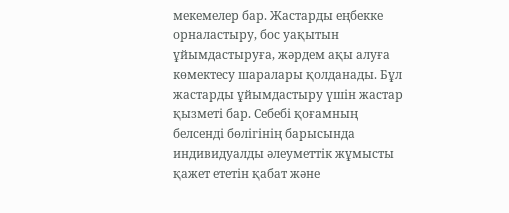мекемелер бар. Жастарды еңбекке орналастыру, бос уақытын ұйымдастыруға, жәрдем ақы алуға көмектесу шаралары қолданады. Бұл жастарды ұйымдастыру үшін жастар қызметі бар. Себебі қоғамның белсенді бөлігінің барысында индивидуалды әлеуметтік жұмысты қажет ететін қабат және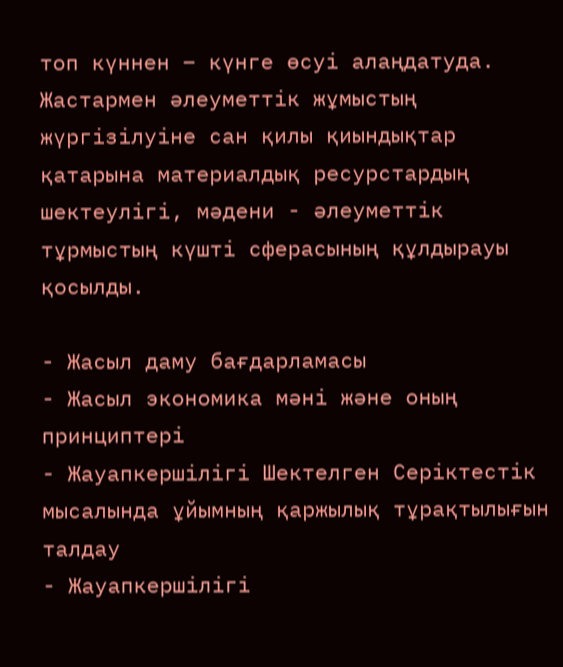топ күннен – күнге өсуі алаңдатуда. Жастармен әлеуметтік жұмыстың жүргізілуіне сан қилы қиындықтар қатарына материалдық ресурстардың шектеулігі, мәдени - әлеуметтік тұрмыстың күшті сферасының құлдырауы қосылды.

- Жасыл даму бағдарламасы
- Жасыл экономика мәні және оның принциптері
- Жауапкершілігі Шектелген Серіктестік мысалында ұйымның қаржылық тұрақтылығын талдау
- Жауапкершілігі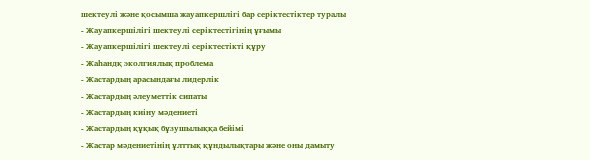шектеулі және қосымша жауапкершлігі бар серіктестіктер туралы
- Жауапкершілігі шектеулі серіктестігінің ұғымы
- Жауапкершілігі шектеулі серіктестікті құру
- Жаһандқ эколгиялық проблема
- Жастардың арасындағы лидерлік
- Жастардың әлеуметтік сипаты
- Жастардың киіну мәдениеті
- Жастардың құқық бұзушылыққа бейімі
- Жастар мәдениетінің ұлттық құндылықтары және оны дамыту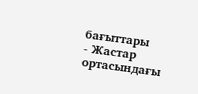бағыттары
- Жастар ортасындағы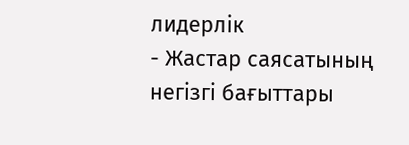лидерлік
- Жастар саясатының негізгі бағыттары